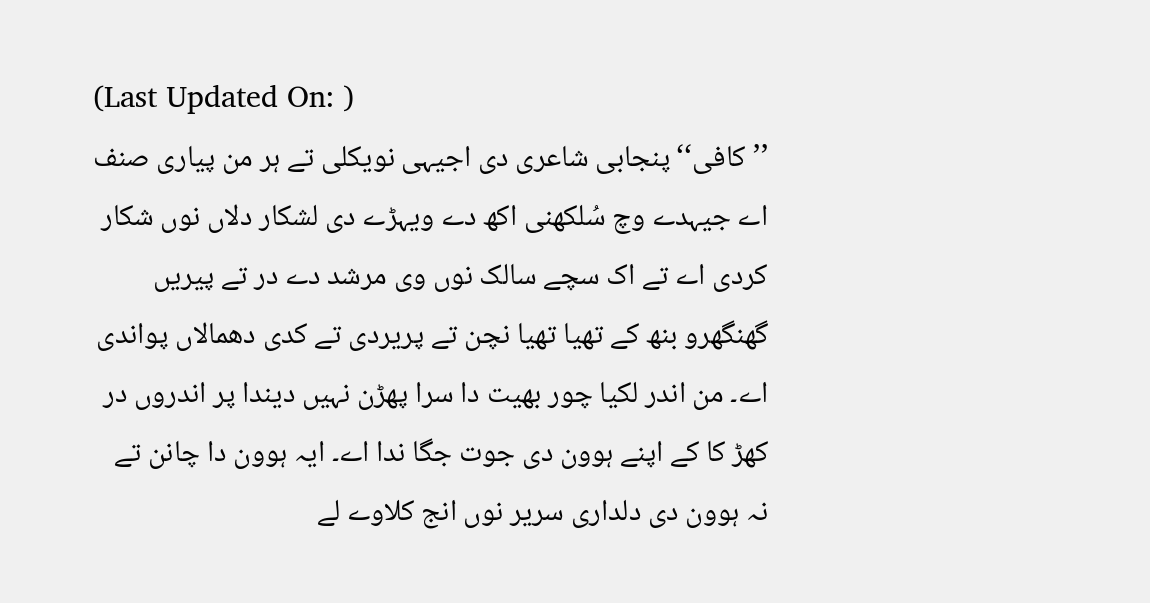(Last Updated On: )
’’کافی‘‘پنجابی شاعری دی اجیہی نویکلی تے ہر من پیاری صنف اے جیہدے وچ سُلکھنی اکھ دے ویہڑے دی لشکار دلاں نوں شکار کردی اے تے اک سچے سالک نوں وی مرشد دے در تے پیریں گھنگھرو بنھ کے تھیا تھیا نچن تے پریردی تے کدی دھمالاں پواندی اے۔ من اندر لکیا چور بھیت دا سرا پھڑن نہیں دیندا پر اندروں در کھڑ کا کے اپنے ہوون دی جوت جگا ندا اے۔ ایہ ہوون دا چانن تے نہ ہوون دی دلداری سریر نوں انج کلاوے لے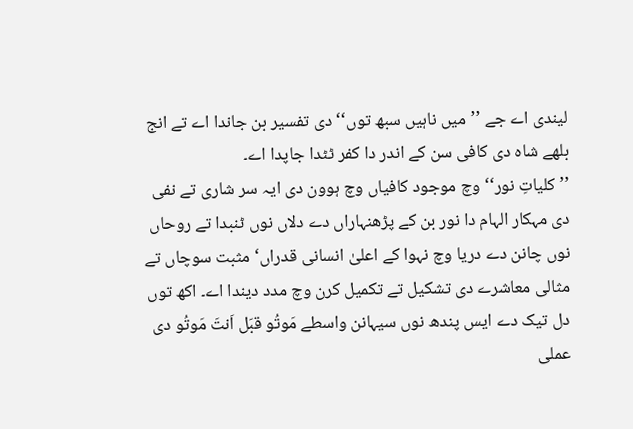لیندی اے جے ’’میں ناہیں سبھ توں‘‘ دی تفسیر بن جاندا اے تے انج بلھے شاہ دی کافی سن کے اندر دا کفر ٹٹدا جاپدا اے۔
’’کلیاتِ نور‘‘ وچ موجود کافیاں وچ ہوون دی ایہ سر شاری تے نفی دی مہکار الہام دا نور بن کے پڑھنہاراں دے دلاں نوں ٹنبدا تے روحاں نوں چانن دے دریا وچ نہوا کے اعلیٰ انسانی قدراں‘ مثبت سوچاں تے مثالی معاشرے دی تشکیل تے تکمیل کرن وچ مدد دیندا اے۔ اکھ توں دل تیک دے ایس پندھ نوں سیہانن واسطے مَوتُو قبَل اَنتَ مَوتُو دی عملی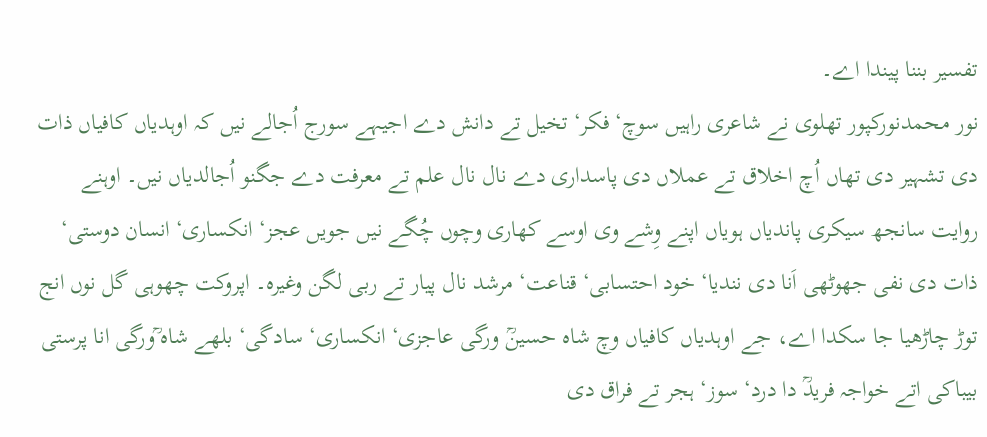تفسیر بننا پیندا اے۔
نور محمدنورکپور تھلوی نے شاعری راہیں سوچ‘ فکر‘ تخیل تے دانش دے اجیہے سورج اُجالے نیں کہ اوہدیاں کافیاں ذات دی تشہیر دی تھاں اُچ اخلاق تے عملاں دی پاسداری دے نال نال علم تے معرفت دے جگنو اُجالدیاں نیں۔ اوہنے روایت سانجھ سیکری پاندیاں ہویاں اپنے وِشے وی اوسے کھاری وچوں چُگے نیں جویں عجز‘ انکساری‘ انسان دوستی‘ ذات دی نفی جھوٹھی اَنا دی نندیا‘ خود احتسابی‘ قناعت‘ مرشد نال پیار تے ربی لگن وغیرہ۔ اپروکت چھوہی گل نوں انج توڑ چاڑھیا جا سکدا اے، جے اوہدیاں کافیاں وچ شاہ حسینؒ ورگی عاجزی‘ انکساری‘ سادگی‘ بلھے شاہ ؒورگی انا پرستی بیباکی اتے خواجہ فریدؒ دا درد‘ سوز‘ ہجر تے فراق دی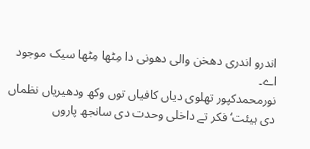اندرو اندری دھخن والی دھونی دا مِٹھا مِٹھا سیک موجود اے۔
نورمحمدکپور تھلوی دیاں کافیاں توں وکھ ودھیریاں نظماں دی ہیئت‘ فکر تے داخلی وحدت دی سانجھ پاروں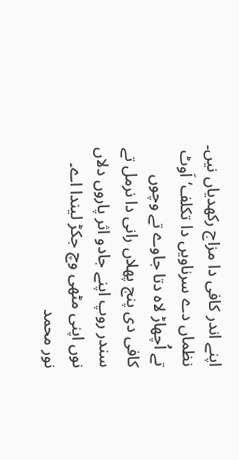اپنے اندر کافی دا مزاج رکھدیاں نیں۔ نظماں دے سرناویں دا تکلف‘ اَوٹ تے اُچھاڑ لاہ دتا جاوے تے وچوں کافی دی پنج پھلاں رانی دا نرمل تے سندر روپ اپنے جادو اثر پاروں دلاں نوں اپنی مٹھی وچ جکڑ لیندا اے۔ نور محمد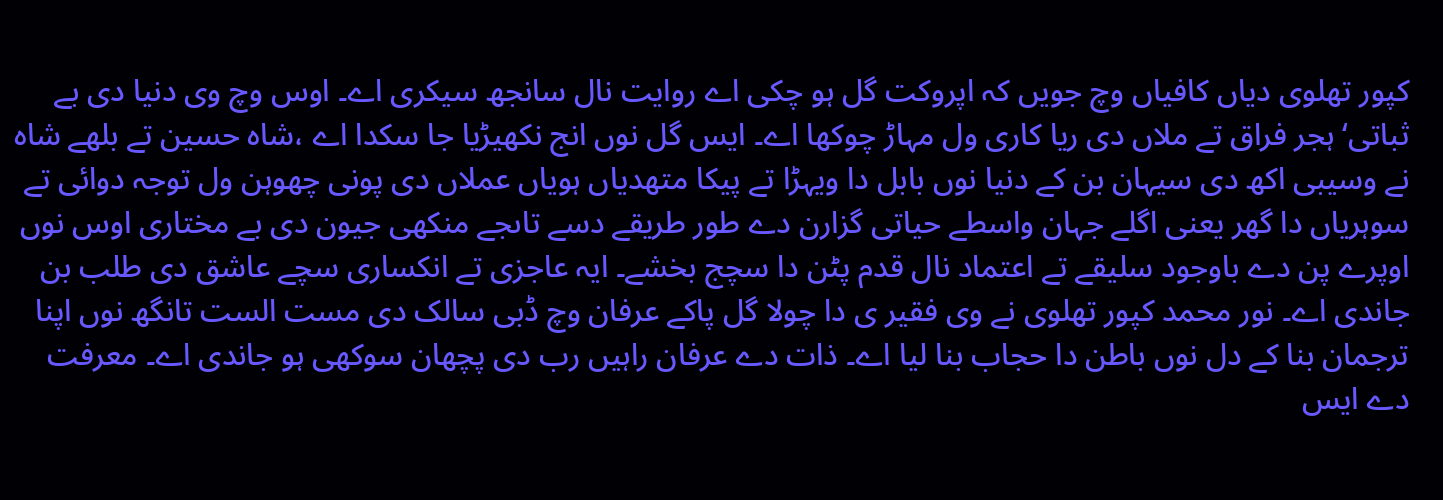کپور تھلوی دیاں کافیاں وچ جویں کہ اپروکت گل ہو چکی اے روایت نال سانجھ سیکری اے۔ اوس وچ وی دنیا دی بے ثباتی‘ ہجر فراق تے ملاں دی ریا کاری ول مہاڑ چوکھا اے۔ ایس گل نوں انج نکھیڑیا جا سکدا اے ،شاہ حسین تے بلھے شاہ نے وسیبی اکھ دی سیہان بن کے دنیا نوں بابل دا ویہڑا تے پیکا متھدیاں ہویاں عملاں دی پونی چھوہن ول توجہ دوائی تے سوہریاں دا گھر یعنی اگلے جہان واسطے حیاتی گزارن دے طور طریقے دسے تاںجے منکھی جیون دی بے مختاری اوس نوں اوپرے پن دے باوجود سلیقے تے اعتماد نال قدم پٹن دا سچج بخشے۔ ایہ عاجزی تے انکساری سچے عاشق دی طلب بن جاندی اے۔ نور محمد کپور تھلوی نے وی فقیر ی دا چولا گل پاکے عرفان وچ ڈبی سالک دی مست الست تانگھ نوں اپنا ترجمان بنا کے دل نوں باطن دا حجاب بنا لیا اے۔ ذات دے عرفان راہیں رب دی پچھان سوکھی ہو جاندی اے۔ معرفت دے ایس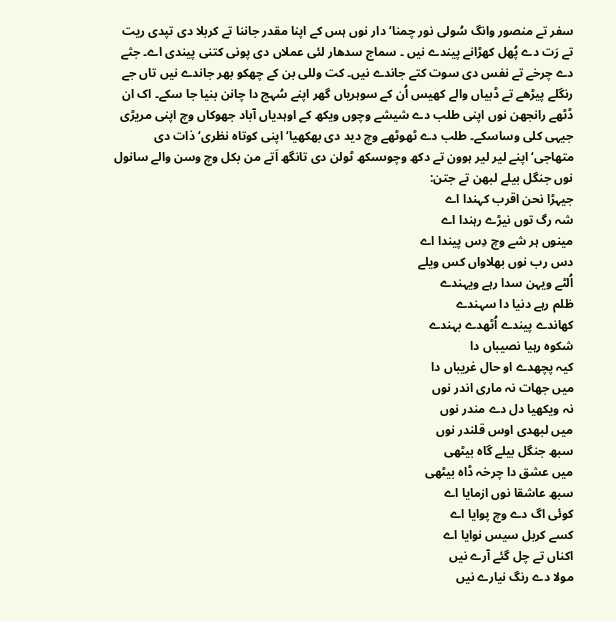سفر تے منصور وانگ سُولی نور چمنا‘ دار نوں ہس کے اپنا مقدر جاننا تے کربلا دی تپدی ریت تے رَت دے پُھل کھڑانے پیندے نیں ۔ سماج سدھار لئی عملاں دی پونی کتنی پیندی اے۔ جثے دے چرخے تے نفس دی سوت کتے جاندے نیں۔ کت وللی بن کے چھکو بھر جاندے نیں تاں جے رنگلے پیڑھے تے ڈبیاں والے کھیس اُن کے سوہریاں گھر اپنے سُہج دا چانن بنیا جا سکے۔ اک ان ڈٹھے رانجھن نوں اپنی طلب دے شیشے وچوں ویکھ کے اوہدیاں آباد جھوکاں وچ اپنی مریڑی جیہی کلی وساسکے۔ طلب دے ٹھوٹھے وچ دید دی بھکھیا‘ اپنی کوتاہ نظری‘ ذات دی متھاجی‘ اپنے لیر لیر ہوون تے دکھ وچوںسکھ ٹولن دی تانگھ اَتے من بکل وچ وسن والے سانول نوں جنگل بیلے لبھن تے جتن:
جیہڑا نحن اقرب کہندا اے
شہ رگ توں نیڑے رہندا اے
مینوں ہر شے وچ دِس پیندا اے
دس رب نوں بھلاواں کس ویلے
اُلٹے ویہن سدا رہے ویہندے
ظلم رہے دنیا دا سہندے
کھاندے پیندے اُٹھدے بہندے
شکوہ رہیا نصیباں دا
کیہ پچھدے او حال غریباں دا
میں جھات نہ ماری اندر نوں
نہ ویکھیا دل دے مندر نوں
میں لبھدی اوس قلندر نوں
سبھ جنگل بیلے گاہ بیٹھی
میں عشق دا چرخہ ڈاہ بیٹھی
سبھ عاشقا نوں ازمایا اے
کوئی اگ دے وچ پوایا اے
کسے کربل سیس نوایا اے
اکناں تے چل گئے آرے نیں
مولا دے رنگ نیارے نیں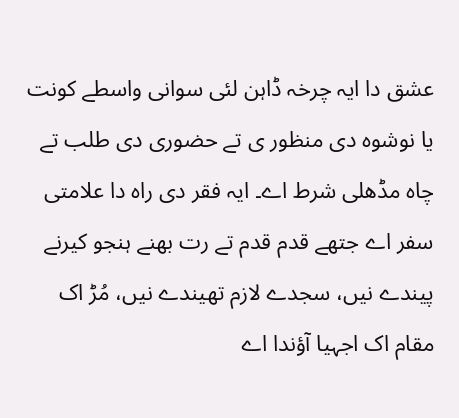عشق دا ایہ چرخہ ڈاہن لئی سوانی واسطے کونت یا نوشوہ دی منظور ی تے حضوری دی طلب تے چاہ مڈھلی شرط اے۔ ایہ فقر دی راہ دا علامتی سفر اے جتھے قدم قدم تے رت بھنے ہنجو کیرنے پیندے نیں، سجدے لازم تھیندے نیں، مُڑ اک مقام اک اجہیا آؤندا اے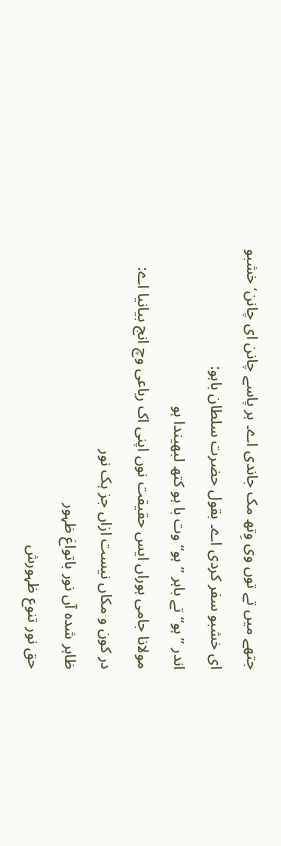جتھے میں تے توں وی وِتھ مک جاندی اے۔ ہر پاسے چانن ای چانن‘ خشبو ای خشبو سفر کردی اے۔ بقول حضرت سلطان باہو:
اندر ’’ہو‘‘ تے باہر ’’ہو‘‘ وت با ہو کتھ لبھیندا ہو
مولانا جامی ہوراں ایس حقیقت نوں اپنی اک رباعی وچ انج بیانیا اے:
در کون و مکاں نیست ازاں جز ہک نور
ظاہر شدہ آں نور باتواغ ظہور
حق نور تنوع ظہورش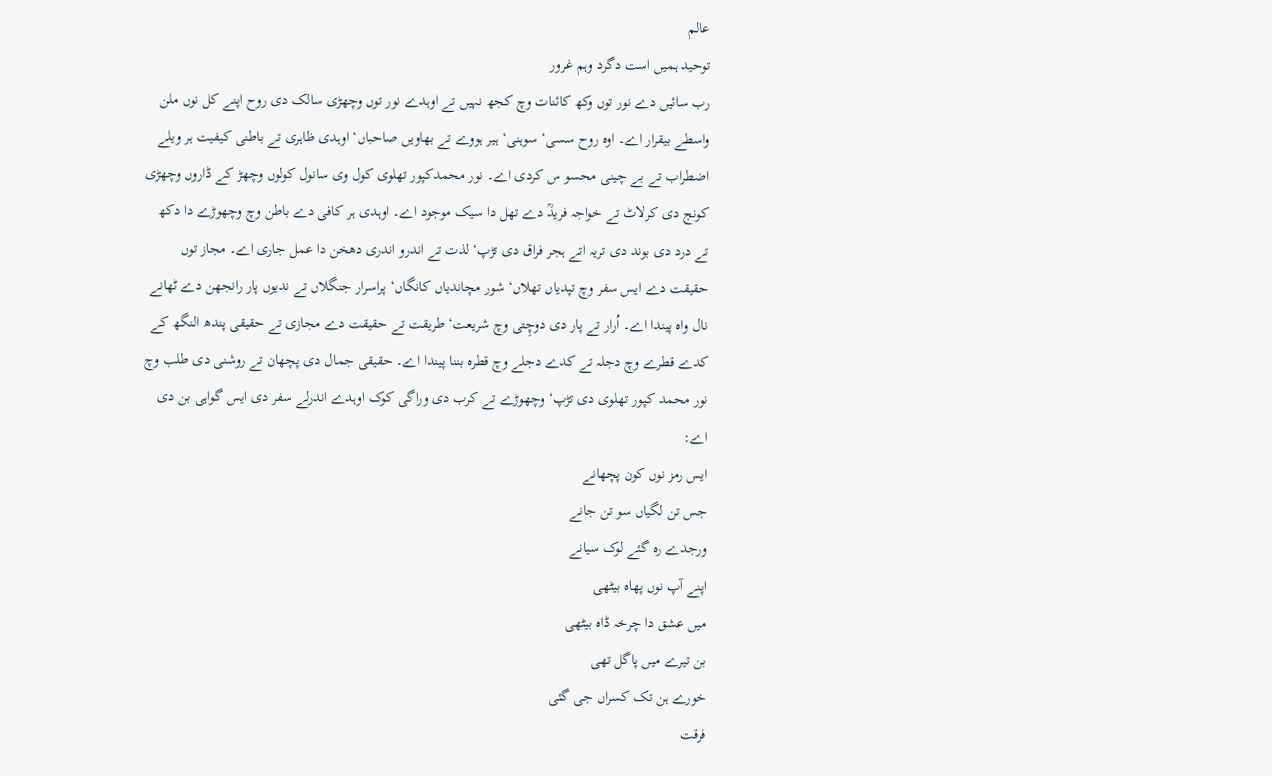عالم
توحید ہمیں است دگرد وہم غرور
رب سائیں دے نور توں وکھ کائنات وچ کجھ نہیں تے اوہدے نور توں وچھڑی سالک دی روح اپنے کل نوں ملن واسطے بیقرار اے۔ اوہ روح سسی‘ سوہنی‘ ہیر ہووے تے بھاویں صاحباں‘ اوہدی ظاہری تے باطنی کیفیت ہر ویلے اضطراب تے بے چینی محسو س کردی اے۔ نور محمدکپور تھلوی کول وی سانول کولوں وچھڑ کے ڈاروں وچھڑی کونج دی کرلاٹ تے خواجہ فریدؒ دے تھل دا سیک موجود اے۔ اوہدی ہر کافی دے باطن وچ وچھوڑے دا دکھ تے درد دی بوند دی تریہ اتے ہجر فراق دی تڑپ‘ لذت تے اندرو اندری دھخن دا عمل جاری اے۔ مجاز توں حقیقت دے ایس سفر وچ تپدیاں تھلاں‘ شور مچاندیاں کانگاں‘ پراسرار جنگلاں تے ندیوں پار رانجھن دے ٹھانے نال واہ پیندا اے۔ اُرار تے پار دی دوچِتی وچ شریعت‘ طریقت تے حقیقت دے مجازی تے حقیقی پندھ النگھ کے کدے قطرے وچ دجلہ تے کدے دجلے وچ قطرہ بننا پیندا اے۔ حقیقی جمال دی پچھان تے روشنی دی طلب وچ نور محمد کپور تھلوی دی تڑپ‘ وچھوڑے تے کرب دی وراگی کوک اوہدے اندرلے سفر دی ایس گواہی بن دی اے:
ایس رمز نوں کون پچھانے
جس تن لگیاں سو تن جانے
ورجدے رہ گئے لوک سیانے
اپنے آپ نوں پھاہ بیٹھی
میں عشق دا چرخہ ڈاہ بیٹھی
بن تیرے میں پاگل تھی
خورے ہن تک کسراں جی گئی
فرقت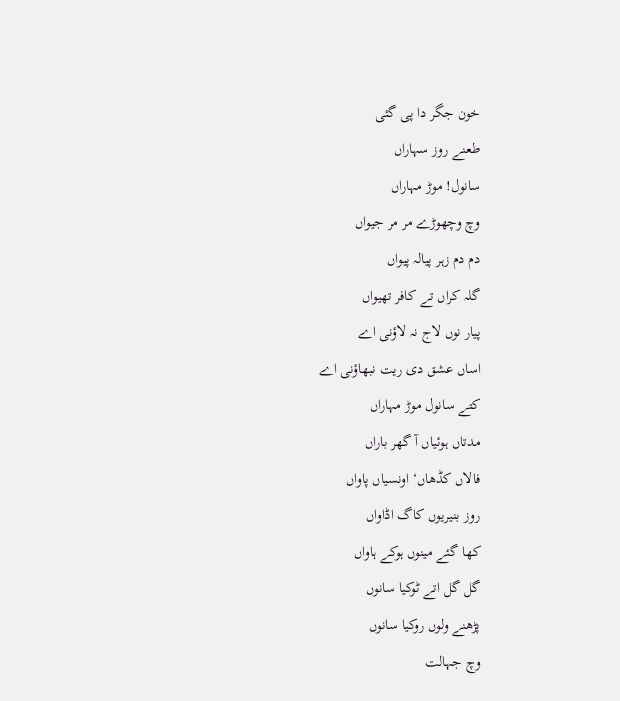خون جگر دا پی گئی
طعنے روز سہاراں
سانول! موڑ مہاراں
وچ وچھوڑے مر مر جیواں
دم دم زہر پیالہ پیواں
گلہ کراں تے کافر تھیواں
پیار نوں لاج نہ لاؤنی اے
اساں عشق دی ریت نبھاؤنی اے
کتے سانول موڑ مہاراں
مدتاں ہوئیاں آ گھر باراں
فالاں کڈھاں‘ اونسیاں پاواں
روز بنیریوں کاگ اڈاواں
کھا گئے مینوں ہوکے ہاواں
گل گل اتے ٹوکیا سانوں
پڑھنے ولوں روکیا سانوں
وچ جہالت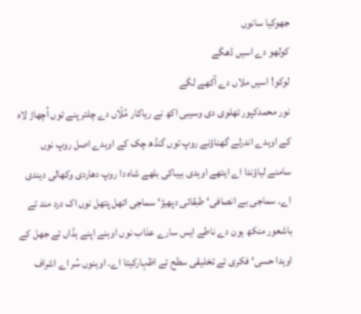جھوکیا سانوں
کولھو دے اسیں ڈھگے
لوکو! اسیں ملاں دے آکھے لگے
نور محمدکپور تھلوی دی وسیبی اکھ نے ریاکار مُلّاں دے چلتر پنے توں اُچھاڑ لاہ کے اوہدے اندرلے گھناؤنے روپ توں گنڈھ چک کے اوہدے اصل روپ نوں سامنے لیاؤندا اے ایتھے اوہدی بیباکی بلھے شاہ دا روپ دھاردی وکھالی دیندی اے۔ سماجی بے انصافی‘ طبقاتی دپھیڑ‘ سماجی اتھل پتھل نوں اک درد مند تے باشعور منکھ ہون دے ناطے ایس سارے عذاب نوں اوہنے اپنے ہڈاں تے جھل کے اوہدا حسی‘ فکری تے تخلیقی سطح تے اظہارکیتا اے۔ اوہنوں سُر اے اشراف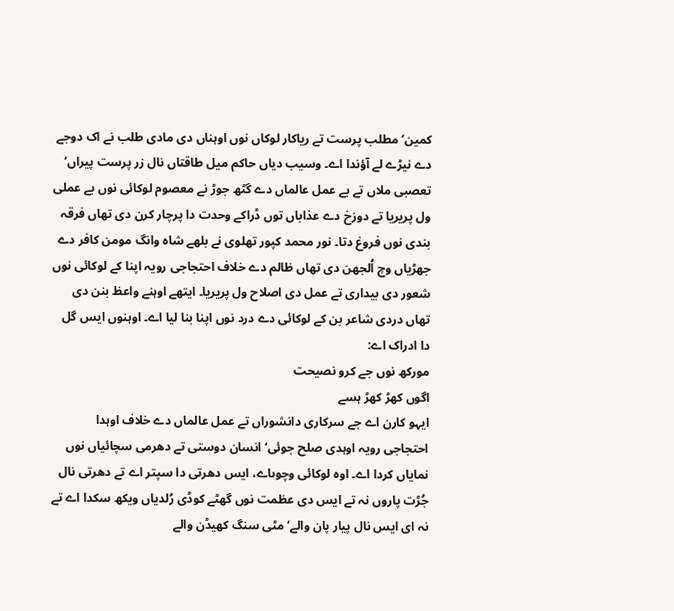کمین‘ مطلب پرست تے ریاکار لوکاں نوں اوہناں دی مادی طلب نے اک دوجے دے نیڑے لے آؤندا اے۔ وسیب دیاں حاکم میل طاقتاں نال زر پرست پیراں‘ تعصبی ملاں تے بے عمل عالماں دے گٹھ جوڑ نے معصوم لوکائی نوں بے عملی ول پریریا تے دوزخ دے عذاباں توں ڈراکے وحدت دا پرچار کرن دی تھاں فرقہ بندی نوں فروغ دتا۔ نور محمد کپور تھلوی نے بلھے شاہ وانگ مومن کافر دے جھڑیاں وچ اُلجھن دی تھاں ظالم دے خلاف احتجاجی رویہ اپنا کے لوکائی نوں شعور دی بیداری تے عمل دی اصلاح ول پریریا۔ ایتھے اوہنے واعظ بنن دی تھاں دردی شاعر بن کے لوکائی دے درد نوں اپنا بنا لیا اے۔ اوہنوں ایس گل دا ادراک اے:
مورکھ نوں جے کرو نصیحت
اگوں کھڑ کھڑ ہسے
ایہو کارن اے جے سرکاری دانشوراں تے عمل عالماں دے خلاف اوہدا احتجاجی رویہ اوہدی صلح جوئی‘ انسان دوستی تے دھرمی سچائیاں نوں نمایاں کردا اے۔ اوہ لوکائی وچوںاے، ایس دھرتی دا سپتر اے تے دھرتی نال جُڑت پاروں نہ تے ایس دی عظمت نوں گھٹے کوڈی رُلدیاں ویکھ سکدا اے تے نہ ای ایس نال پیار پان والے‘ مٹی سنگ کھیڈن والے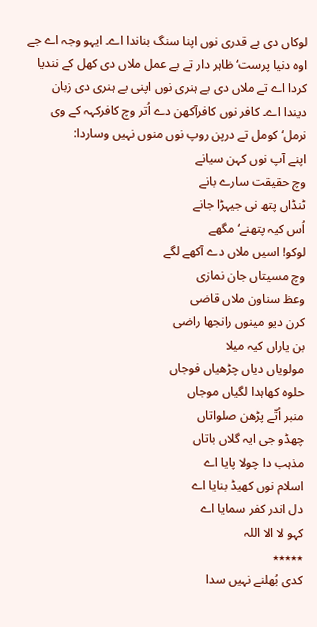لوکاں دی بے قدری نوں اپنا سنگ بناندا اے۔ ایہو وجہ اے جے اوہ دنیا پرست‘ ظاہر دار تے بے عمل ملاں دی کھل کے نندیا کردا اے تے ملاں دی بے ہنری نوں اپنی بے ہنری دی زبان دیندا اے۔ کافر نوں کافرآکھن دے اُتر وچ کافرکہہ کے وی نرمل‘ کومل تے درپن روپ نوں منوں نہیں وساردا:
اپنے آپ نوں کہن سیانے
وچ حقیقت سارے بانے
ٹنڈاں پتھ نی جیہڑا جانے
اُس کیہ پتھنے‘ مگھے
لوکو! اسیں ملاں دے آکھے لگے
وچ مسیتاں جان نمازی
وعظ سناون ملاں قاضی
کرن دیو مینوں رانجھا راضی
بن یاراں کیہ میلا
مولویاں دیاں چڑھیاں فوجاں
حلوہ کھاہدا لگیاں موجاں
منبر اُتّے پڑھن صلواتاں
چھڈو جی ایہ گلاں باتاں
مذہب دا چولا پایا اے
اسلام نوں کھیڈ بنایا اے
دل اندر کفر سمایا اے
کہو لا الا اللہ
٭٭٭٭٭
کدی بُھلنے نہیں سدا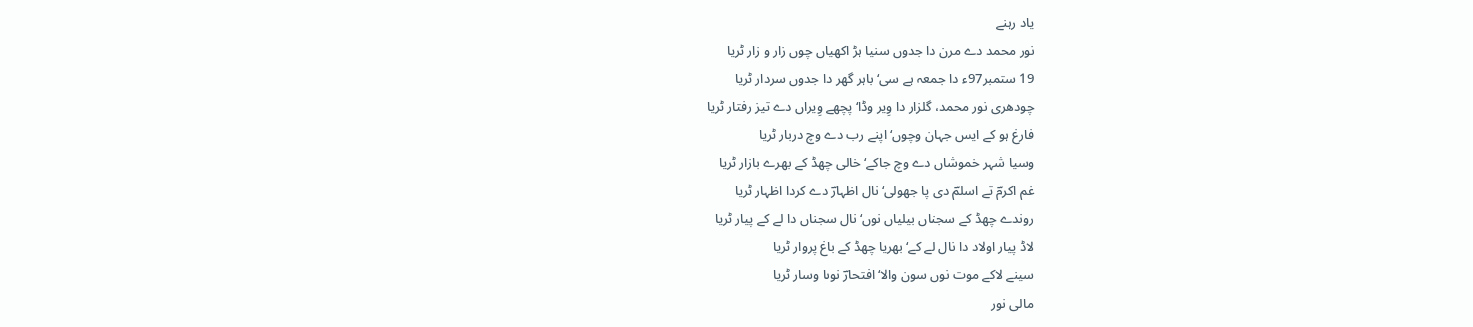یاد رہنے
نور محمد دے مرن دا جدوں سنیا ہڑ اکھیاں چوں زار و زار ٹریا
19 ستمبر97ء دا جمعہ ہے سی‘ باہر گھر دا جدوں سردار ٹریا
چودھری نور محمد، گلزار دا وِیر وڈا‘ پچھے وِیراں دے تیز رفتار ٹریا
فارغ ہو کے ایس جہان وچوں‘ اپنے رب دے وچ دربار ٹریا
وسیا شہر خموشاں دے وچ جاکے‘ خالی چھڈ کے بھرے بازار ٹریا
غم اکرمؔ تے اسلمؔ دی پا جھولی‘نال اظہارؔ دے کردا اظہار ٹریا
روندے چھڈ کے سجناں بیلیاں نوں‘نال سجناں دا لے کے پیار ٹریا
لاڈ پیار اولاد دا نال لے کے‘ بھریا چھڈ کے باغ پروار ٹریا
سینے لاکے موت نوں سون والا‘ افتحارؔ نوںا وسار ٹریا
مالی نور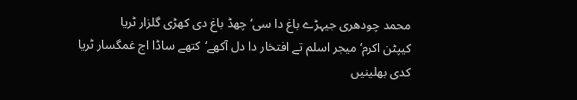محمد چودھری جیہڑے باغ دا سی‘ چھڈ باغ دی کھڑی گلزار ٹریا
کیپٹن اکرم‘میجر اسلم تے افتخار دا دل آکھے‘کتھے ساڈا اج غمگسار ٹریا
کدی بھلینیں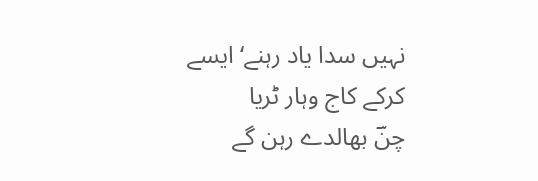نہیں سدا یاد رہنے‘ ایسے کرکے کاج وہار ٹریا
چنؔ بھالدے رہن گے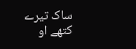ساک تیرے
کتھے او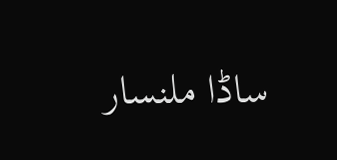ساڈا ملنسار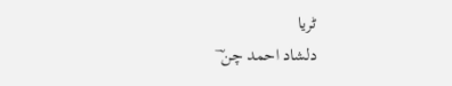ٹریا
دلشاد احمد چن ؔ